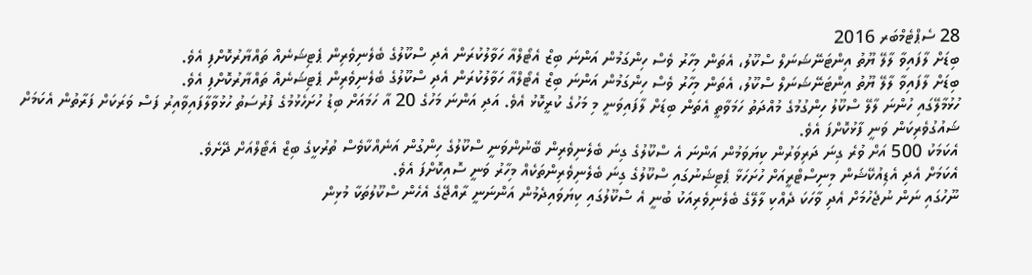28 ސެޕްޓެމްބަރ 2016
ބިޑަށް ލާފައިވާ ލާލޭ ޔޫތު އިންޓަނޭޝަނަލް ސްކޫލު، އެތަން މިހާރު ވެސް ހިންގަމުން އަންނަ ބިޒް އެޓޯލްއާ ހަވާލުކުރަން އެދި ސްކޫލުގެ ބެލެނިވެރިން ޕެޓިޝަނެއް ތައްޔާރުކޮށްފި އެވެ.
ބިޑަށް ލާފައިވާ ލާލޭ ޔޫތު އިންޓަނޭޝަނަލް ސްކޫލު، އެތަން މިހާރު ވެސް ހިންގަމުން އަންނަ ބިޒް އެޓޯލްއާ ހަވާލުކުރަން އެދި ސްކޫލުގެ ބެލެނިވެރިން ޕެޓިޝަނެއް ތައްޔާރުކޮށްފި އެވެ.
ހުޅުމާލޭގައި ހުންނަ ލާލޭ ސްކޫލު ހިންގުމުގެ މުއްދަތު ހަމަވާތީ އެތަން ބިޑަށް ލާފައިވަނީ މި މަހުގެ ކުރީކޮޅު އެވެ. އަދި އަންނަ މަހުގެ 20 އާ ހަމައަށް ބިޑު ހުށަހެޅުމުގެ ފުރުސަތު ހުޅުވާލާފައިވާއިރު ފަސް ވަރަކަށް ފަރާތުން އެކަމަށް ޝައުގުވެރިކަން ވަނީ ފާޅުކޮށްފަ އެވެ.
އެކަމަކު 500 އަށް ވުރެ ގިނަ ދަރިވަރުން ކިޔަވަމުން އަންނަ އެ ސްކޫލުގެ ގިނަ ބެލެނިވެރިން ބޭނުންވަނީ ސްކޫލުގެ ހިންގުން އަނެއްކާވެސް ތުރުކީގެ ބިޒް އެޓޯލްއަށް ދޭށެވެ.
އެކަމަށް އެދި އެޑިއުކޭޝަން މިނިސްޓްރީއަށް ހުށަހަޅާ ޕެޓިޝަނުގައި ސްކޫލުގެ ގިނަ ބެލެނިވެރިންތަކެއް މިހާރު ވަނީ ސޮއިކޮށްފަ އެވެ.
ނޫހުގައި ނަން ނުޖެހުމަށް އެދި ވާހަކަ ދެއްކި ލާލޭގެ ބެލެނިވެރިއަކު ބުނީ އެ ސްކޫލުގައި ކިޔަވައިދެމުން އަންނަނީ ރާއްޖޭގެ އެހެން ސްކޫލުތަކާ މުޅިން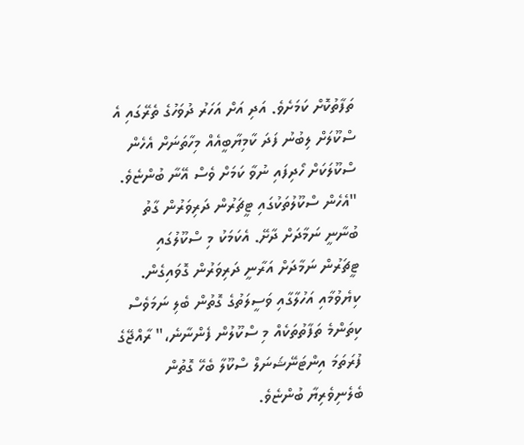ތަފާތުކޮށް ކަމަށެވެ. އަދި އަށް އަހަރު ދުވަހުގެ ތެރޭގައި އެ ސްކޫލަށް ލިބުނު ފަދަ ކާމިޔާބީއެއް މިހާތަނަށް އެހެން ސްކޫލަކަށް ހޯދިފައި ނުވާ ކަމަށް ވެސް އޭނާ ބުންޏެވެ.
"އެހެން ސްކޫލުތަކުގައި ޓީޗަރުން ދަރިވަރުން ގާތު ބުނާނީ ނަމާދަށް ދާށޭ. އެކަމަކު މި ސްކޫލުގައި ޓީޗަރުން ނަމާދަށް އަރާނީ ދަރިވަރުން ގޮވައިގެން. ކިޔެވުމާއި އަހުލާގާއި ވަސީލަތުގެ ގޮތުން ބެލި ނަމަވެސް ކިތަންމެ ތަފާތުތަކެއް މި ސްކޫލުން ފެންނާނެ،" ރާއްޖޭގެ ފުރަތަމަ އިންޓަނޭޝަނަލް ސްކޫލާ ބެހޭ ގޮތުން ބެލެނިވެރިޔާ ބުންޏެވެ.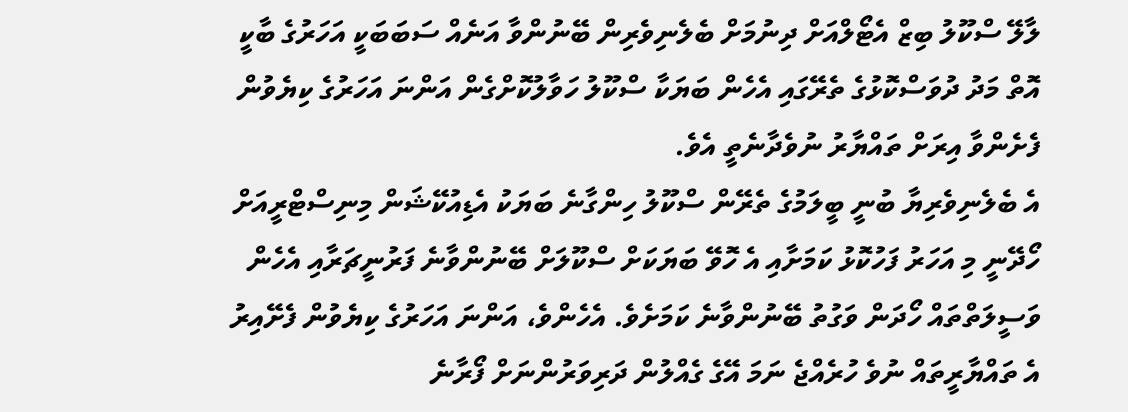ލާލޭ ސްކޫލު ބިޒް އެޓޯލްއަށް ދިނުމަށް ބެލެނިވެރިން ބޭނުންވާ އަނެއް ސަބަބަކީ އަހަރުގެ ބާކީ އޮތް މަދު ދުވަސްކޮޅުގެ ތެރޭގައި އެހެން ބަޔަކާ ސްކޫލު ހަވާލުކޮށްގެން އަންނަ އަހަރުގެ ކިޔެވުން ފެށެންވާ އިރަށް ތައްޔާރު ނުވެދާނެތީ އެވެ.
އެ ބެލެނިވެރިޔާ ބުނީ ބީލަމުގެ ތެރޭން ސްކޫލު ހިންގާނެ ބަޔަކު އެޑިއުކޭޝަން މިނިސްޓްރީއަށް ހޯދޭނީ މި އަހަރު ފަހުކޮޅު ކަމަށާއި އެ ހޮވޭ ބަޔަކަށް ސްކޫލަށް ބޭނުންވާނެ ފަރުނީޗަރާއި އެހެން ވަސީލަތްތައް ހޯދަން ވަގުތު ބޭނުންވާނެ ކަމަށެވެ. އެހެންވެ، އަންނަ އަހަރުގެ ކިޔެވުން ފެށޭއިރު އެ ތައްޔާރީތައް ނުވެ ހުރެއްޖެ ނަމަ އޭގެ ގެއްލުން ދަރިވަރުންނަށް ފޯރާނެ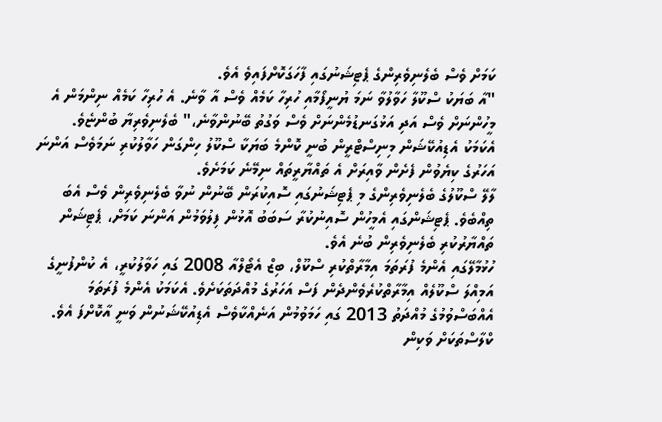ކަމަށް ވެސް ބެލެނިވެރިންގެ ޕެޓިޝަނުގައި ފާހަގަކޮށްފައިވެ އެވެ.
"އާ ބަޔަކު ސްކޫލާ ހަވާލުވާ ނަމަ ޔުނީފޯމާއި ހުރިހާ ކަމެއް ވެސް އާ ވާނެ. އެ ހުރިހާ ކަމެއް ނިންމަން އެ މީހުންނަށް ވެސް އަދި އަޅުގަނޑުމެންނަށް ވެސް ވަގުތު ބޭނުންވާނެ،" ބެލެނިވެރިޔާ ބުންޏެވެ.
އެކަމަކު އެޑިއުކޭޝަން މިނިސްޓްރީން ބުނީ ކޮންމެ ބަޔަކާ ސްކޫލު ހިންގަން ހަވާލުކުރި ނަމަވެސް އަންނަ އަހަރުގެ ކިޔެވުން ފެށެން ވާއިރަށް އެ ތައްޔާރީތައް ނިމޭނެ ކަމަށެވެ.
ލާލޭ ސްކޫލުގެ ބެލެނިވެރިންގެ މި ޕެޓިޝަނުގައި ސޮއިކުރަން ބޭނުން ނުވާ ބެލެނިވެރިން ވެސް އެބަ ތިއްބެވެ. ޕެޓިޝަންގައި އެމީހުން ސޮއިނުކުރާ ސަބަބު އޮޅުން ފިލުވަމުން އަންނަ ކަމަށް، ޕެޓިޝަން ތައްޔާރުކުރި ބެލެނިވެރިން ބުނެ އެވެ.
ހުޅުމާލޭގައި އެންމެ ފުރަތަމަ އިމާރާތްކުރި ސްކޫލް، ބިޒް އެޓޯލްއާ 2008 ގައި ހަވާލުކުރީ، އެ ކުންފުނީގެ އަމިއްލަ ސްކޫލެއް އިމާރާތްކުރެވެންދެން ފަސް އަހަރުގެ މުއްދަތަކަށެވެ. އެކަމަކު އެންމެ ފުރަތަމަ އެއްބަސްވުމުގެ މުއްދަތު 2013 ގައި ހަމަވުމުން އަނެއްކާވެސް އެޑިއުކޭޝަނުން ވަނީ އާކޮށްފަ އެވެ.
ކްލާސްތަކަށް ވަކިން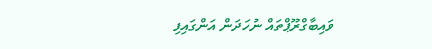ވައިބާގްރޫޕްތައް ނުހަދަން އަންގައިފި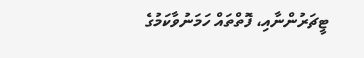ޓީޗަރުންނާއި، ފޮތްތައް ހަމަނުވާކަމުގެ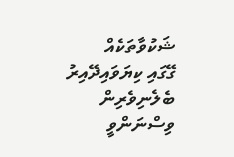ޝަކުވާތަކެއް
ގޭގައި ކިޔަވައިދޭއިރު ބެލެނިވެރިން ވިސްނަންވީ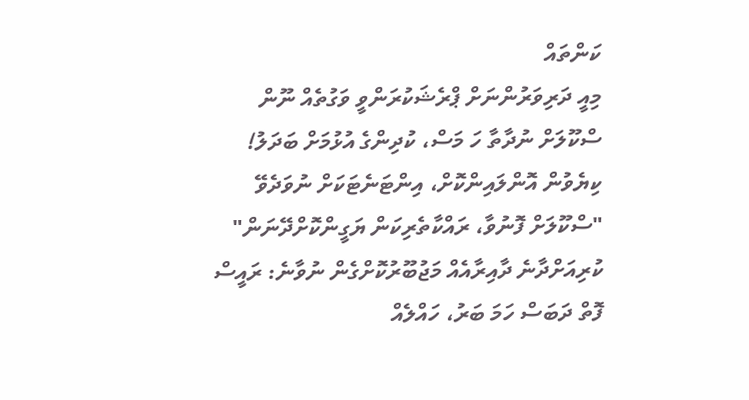ކަންތައް
މިއީ ދަރިވަރުންނަށް ޕްރެޝަކުރަންވީ ވަގުތެއް ނޫން
ސްކޫލަށް ނުދާތާ ހަ މަސް، ކުދިންގެ އުޅުމަށް ބަދަލު!
ކިޔެވުން އޮންލައިންކޮށް، އިންޓަނެޓަކަށް ނުވަދެވޭ
"ސްކޫލަށް ފޮނުވާ، ރައްކާތެރިކަން ޔަގީންކޮށްދޭނަން"
ކުރިއަށްދާނެ ދާއިރާއެއް މަޖުބޫރުކޮށްގެން ނުވާނެ: ރައީސް
ފޮތް ދަބަސް ހަމަ ބަރު، ހައްލެއް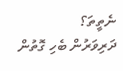ނެތީތަ؟
ދަރިވަރުން ބެހި ގޮތުން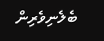ބެލެނިވެރިން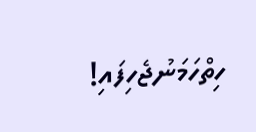ހިތްހަމަނުޖެހިފައި!